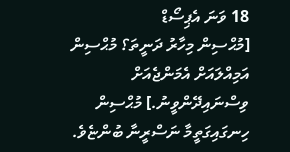18 ވަނަ އެޕިސޯޑް
[މުޙްސިން މިހާރު ދަނީތަ؟ މުޙްސިން އަމިއްލައަށް އެމަންޖެއަށް ވިސްނައިދޭންވީނު.] މުޙްސިން ހިނގައިގަތީމާ ނަސްރީނާ ބުންޏެވެ.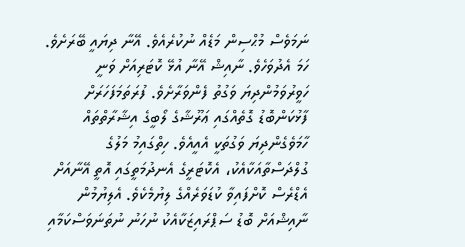ނަމަވެސް މުޙްސިން މަޑެއް ނުކުރެއެވެ. އޭނާ ދިޔައީ ބޭރަށެވެ.
ހަމަ އެދުވަހެވެ. ނާއިޝް އޭނާ އުޅޭ ކޮޓަރިއަށް ވަނީ ހަވީރުވަމުންދިޔަ ވަގުތު ފެންވަރާށެވެ. ފުރަތަމަފަހަރަށް ފާޅުކަންބޮޑު ގޮތެއްގައި ޢަރޫޝާގެ ލޯބީގެ އިޝާރާތްތައް ހާމަވެގެންދިޔަ ވަގުތަކީ އެއީއެވެ. ހިތްގައިމު މަލުގެ ގުލްދަސްތާއަކާއެކު، އެކޮޓަރީގެ އެނދުމަތީގައި އޮތީ އޭނާއަށް އެޑްރެސް ކޮށްފައިވާ ކުޑަވަރެއްގެ ލިޔުމެކެވެ. އެލިޔުމުން ނާއިޝްއަށް ބޮޑު ސަޕްރައިޒަކާއެކު ނުހަނު ނުތަނަވަސްކަމާއި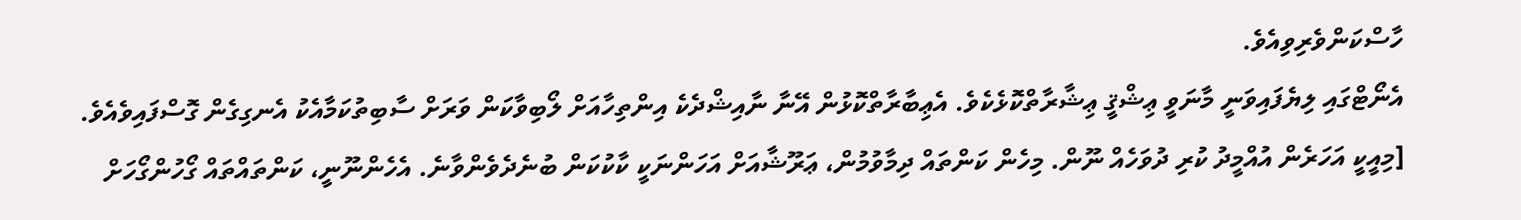ހާސްކަންވެރިވިއެވެ.
އެނޯޓްގައި ލިޔެފައިވަނީ މާނަވީ ޢިޝްޤީ ޢިޝާރާތްކޮޅެކެވެ. އެޢިބާރާތްކޮޅުން އޭނާ ނާއިޝްދެކެ އިންތިހާއަށް ލޯބިވާކަން ވަރަށް ސާބިތުކަމާއެކު އެނގިގެން ގޮސްފައިވެއެވެ.
[މިއީކީ އަހަރެން އުއްމީދު ކުރި ދުވަހެއް ނޫން. މިހެން ކަންތައް ދިމާވުމުން، ޢަރޫޝާއަށް އަހަންނަކީ ކާކުކަން ބުނެދެވެންވާނެ. އެހެންނޫނީ، ކަންތައްތައް ގޯހުންގޯހަށް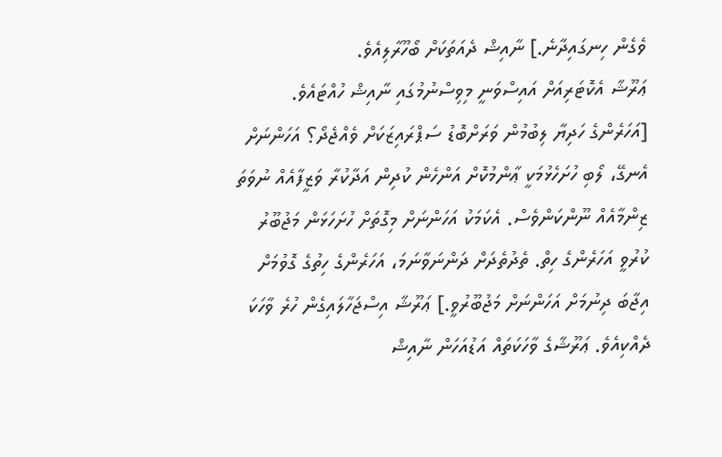ވެގެން ހިނގައިދާނެ.] ނާއިޝް ދެއަތަކަށް ބޯހޫރާލިއެވެ.
ޢަރޫޝާ އެކޮޓަރިއަށް އައިސްވަނީ މިވިސްނުމުގައި ނާއިޝް ހުއްޓައެވެ.
[އަހަރެންގެ ހަދިޔާ ލިބުމުން ވަރަށްބޮޑު ސަޕްރައިޒަކަށް ވެއްޖެދޯ؟ އަހަންނަށް އެނގޭ، ލޯބި ހުށަހެޅުމަކީ ޢާންމުކޮށް އަންހެން ކުދިން އަދާކުރާ ވަޒީފާއެއް ނުވަތަ ޒިންމާއެއް ނޫންކަންވެސް. އެކަމަކު އަހަންނަށް މިގޮތަށް ހުށަހަޅަން މަޖުބޫރު ކުރުވީ އަހަރެންގެ ހިތް. ތެދުތެދަށް ދަންނަވާނަމަ، އަހަރެންގެ ހިތުގެ ގޮވުމަށް އިޖާބަ ދިނުމަށް އަހަންނަށް މަޖުބޫރުވީ.] ޢަރޫޝާ އިސްޖަހާލައިގެން ހުރެ ވާހަކަ ދެއްކިއެވެ. ޢަރޫޝާގެ ވާހަކަތައް އަޑުއަހަން ނާއިޝް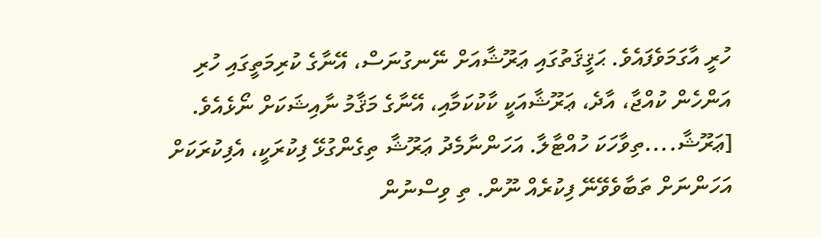ހުރީ އާގަމަވެފައެވެ. ޙަޤީޤަތުގައި ޢަރޫޝާއަށް ނޭނގުނަސް، އޭނާގެ ކުރިމަތީގައި ހުރި އަންހެން ކުއްޖާ، އާދެ، ޢަރޫޝާއަކީ ކާކުކަމާއި، އޭނާގެ މަޤާމު ނާއިޝަކަށް ނޯޅެއެވެ.
[ޢަރޫޝާ....ތިވާހަކަ ހުއްޓާލާ. އަހަންނާމެދު ޢަރޫޝާ ތިގެންގުޅޭ ފިކުރަކީ، އެފިކުރަކަށް އަހަންނަށް ތަބާވެވޭނޭ ފިކުރެއް ނޫން. ތި ވިސްނުން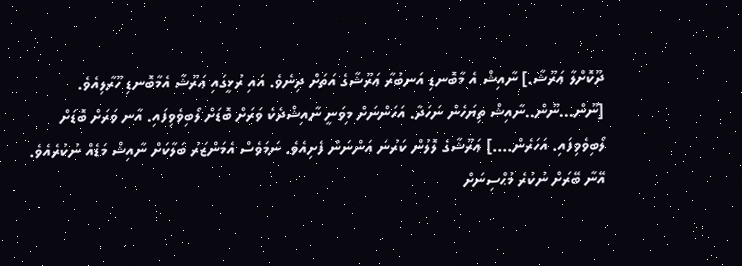ދޫކޮށްލާ ޢަރޫޝާ.] ނާއިޝް އެ މާބޮނޑި އަނބުރާ ޢަރޫޝާގެ އަތަށް ދިނެވެ. އައި ރުޅީގައި ޢަރޫޝާ އެމާބޮނޑި ހޫރާލިއެވެ.
[ނޫން...ނޫން..ނާއިޝް ތިޔަހެން ނަހަދާ. އަހަންނަށް މިވަނީ ނާއިޝްދެކެ ވަރަށް ބޮޑަށް ލޯބިވެވިފައި. އާނ ވަރަށް ބޮޑަށް ލޯބިވެވިފައި. އަހަރެން....] ޢަރޫޝާގެ ލޮލުން ކަރުނަ އަންނަން ފެށިއެވެ. ނަމަވެސް އެމަންޒަރު ބަލާކަށް ނާއިޝް މަޑެއް ނުކުރެއެވެ.
އޭނާ ބޭރަށް ނުކުރެ މުޙްސިނަށް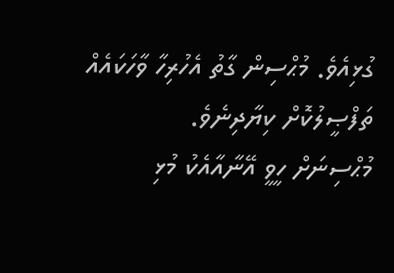ގުޅިއެވެ. މުޙްސިން ގާތު އެހުރިހާ ވާހަކައެއް ތަފްޞީލުކޮށް ކިޔާދިނެވެ.
މުޙްސިނަށް ހީވީ އޭނާއާއެކު މުޅި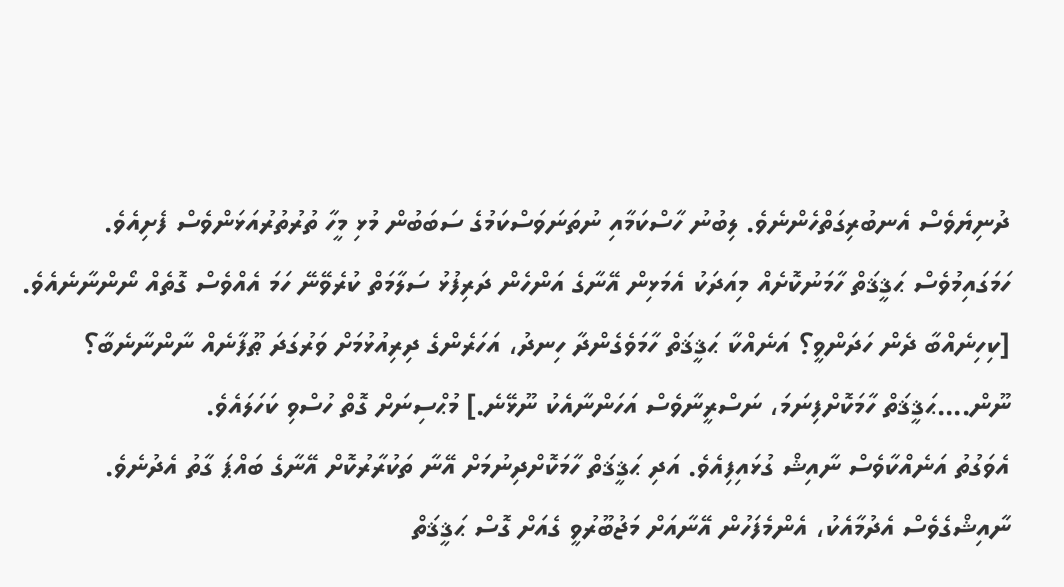ދުނިޔެވެސް އެނބުރިގަތްހެންނެވެ. ލިބުނު ހާސްކަމާއި ނުތަނަވަސްކަމުގެ ސަބަބުން މުޅި މީހާ ތުރުތުރުއަޅަންވެސް ފެށިއެވެ.
ހަމަގައިމުވެސް ޙަޤީޤަތް ހާމަނުކޮށެއް މިއަދަކު އެމަޅިން އޭނާގެ އަންހެން ދަރިފުޅު ސަލާމަތް ކުރެވޭނޭ ހަމަ އެއްވެސް ގޮތެއް ނޯންނާނެއެވެ.
[ކިހިނެއްބާ ދެން ހަދަންވީ؟ އަނެއްކާ ޙަޤީޤަތް ހާމަވެގެންދާ ހިނދު، އަހަރެންގެ ދިރިއުޅުމަށް ވަރުގަދަ ޠޫފާނެއް ނާންނާނެބާ؟ ނޫން....ޙަޤީޤަތް ހާމަކޮށްފިނަމަ، ނަސްރީނާވެސް އަހަންނާއެކު ނޫޅޭނެ.] މުޙްސިނަށް ގޮތް ހުސްވި ކަހަލައެވެ.
އެވަގުތު އަނެއްކާވެސް ނާއިޝް ގުޅައިފިއެވެ. އަދި ޙަޤީޤަތް ހާމަކޮށްދިނުމަށް އޭނާ ތަކުރާރުކޮށް އޭނާގެ ބައްޕަ ގާތު އެދުނެވެ.
ނާއިޝްގެވެސް އެދުމާއެކު، އެންމެފަހުން އޭނާއަށް މަޖުބޫރުވީ ގެއަށް ގޮސް ޙަޤީޤަތް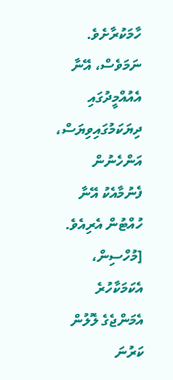ހާމަކުރާށެވެ. ނަމަވެސް، އޭނާ އެއުއްމީދުގައި ދިޔަކަމުގައިވިޔަސް، އަންހެނުން ފެނުމާއެކު އޭނާ ހުއްޓުން އެރިއެވެ.
[މުހްސިން، އެކަމަކާހުރެ އެމަންޖެގެ ލޮލުން ކަރުނަ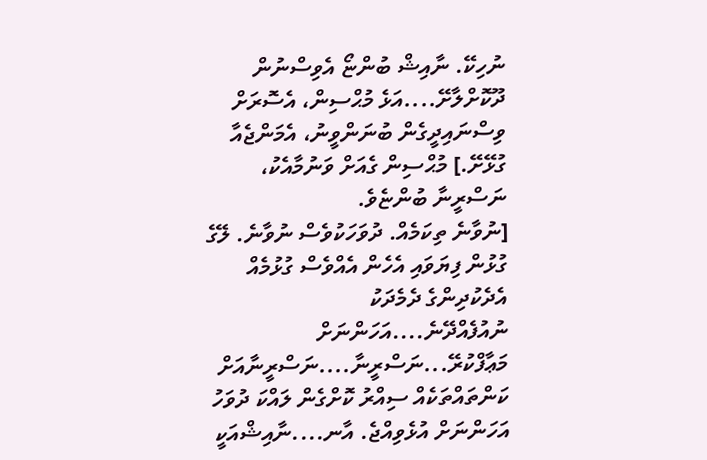ނުހިކޭ. ނާއިޝް ބުންޏޯ އެވިސްނުން ދޫކޮށްލާށޭ....އަޅެ މުޙްސިން، އެސޮރަށް ވިސްނައިދީގެން ބުނަންވީނު، އެމަންޖެއާ ގުޅޭށޭ.] މުޙްސިން ގެއަށް ވަނުމާއެކު، ނަސްރީނާ ބުންޏެވެ.
[ނުވާނެ ތިކަމެއް. ދުވަހަކުވެސް ނުވާނެ. ލޭގެ ގުޅުން ފިޔަވައި އެހެން އެއްވެސް ގުޅުމެއް އެދެކުދިންގެ ދެމެދަކު ނުއުފެއްދޭނެ....އަހަންނަށް މަޢާފްކުރޭ...ނަސްރީނާ....ނަސްރީނާއަށް ކަންތައްތަކެއް ސިއްރު ކޮށްގެން ލައްކަ ދުވަހު އަހަންނަށް އުޅެވިއްޖެ. އާނ....ނާއިޝްއަކީ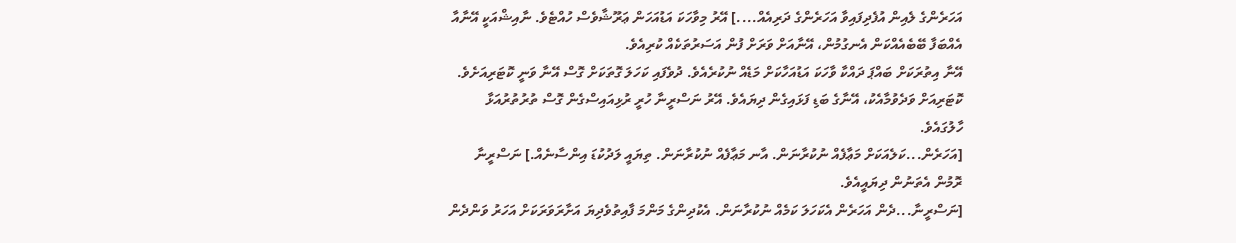އަހަރެންގެ ލެއިން އުފެދިފައިވާ އަހަރެންގެ ދަރިއެއް....] އޭރު މިވާހަކަ އަޑުއަހަން ޢަރޫޝާވެސް ހުއްޓެވެ. ނާއިޝްއަކީ އޭނާއާ އެއްބަފާ ބޭބެއެއްކަން އެނގުމުން، އޭނާއަށް ވަރަށް ފުން އަސަރުތަކެއް ކުރިއެވެ.
އޭނާ އިތުރަކަށް ބައްޕަ ދައްކާ ވާހަކަ އަޑުއަހާކަށް މަޑެއް ނުކުރެއެވެ. ދުވެފައި ކަހަލަ ގޮތަކަށް ގޮސް އޭނާ ވަނީ ކޮޓަރިއަށެވެ. ކޮޓަރިއަށް ވަދެވުމާއެކު، އޭނާގެ ބަޑި ފަޅައިގެން ދިޔައެވެ. އޭރު ނަސްރީނާ ހުރީ ރުޅިއައިސްގެން ގޮސް ތުރުތުރުއަޅާ ހާލުގައެވެ.
[އަހަރެން...ކަލެއަކަށް މަޢާފެއް ނުކުރާނަން. އާނ މަޢާފެއް ނުކުރާނަން. ތިޔައީ ލަދުކުޑަ އިންސާނެއް.] ނަސްރީނާ ރޮމުން އެތަނުން ދިޔައީއެވެ.
[ނަސްރީނާ...ދެން އަހަރެން އެކަހަލަ ކަމެއް ނުކުރާނަން. އެކުދިންގެ މަންމަ ފާއިތުވެދިޔަ އަށާރަވަރަކަށް އަހަރު ވަންދެން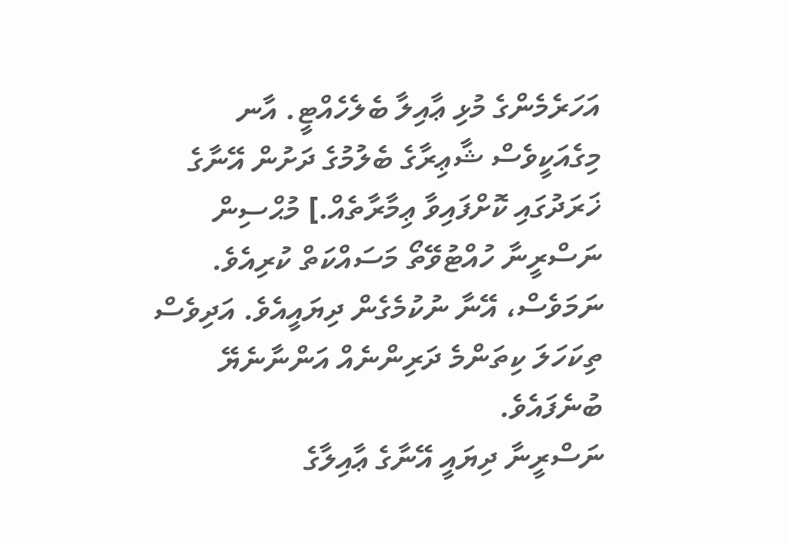އަހަރެމެންގެ މުޅި ޢާއިލާ ބެލެހެއްޓީ. އާނ މިގެއަކީވެސް ޝާޢިރާގެ ބެލުމުގެ ދަށުން އޭނާގެ ޚަރަދުގައި ކޮށްފައިވާ ޢިމާރާތެއް.] މުޙްސިން ނަސްރީނާ ހުއްޓުވޭތޯ މަސައްކަތް ކުރިއެވެ. ނަމަވެސް، އޭނާ ނުކުމެގެން ދިޔައީއެވެ. އަދިވެސް ތިކަހަލަ ކިތަންމެ ދަރިންނެއް އަންނާނެޔޭ ބުނެފައެވެ.
ނަސްރީނާ ދިޔައީ އޭނާގެ ޢާއިލާގެ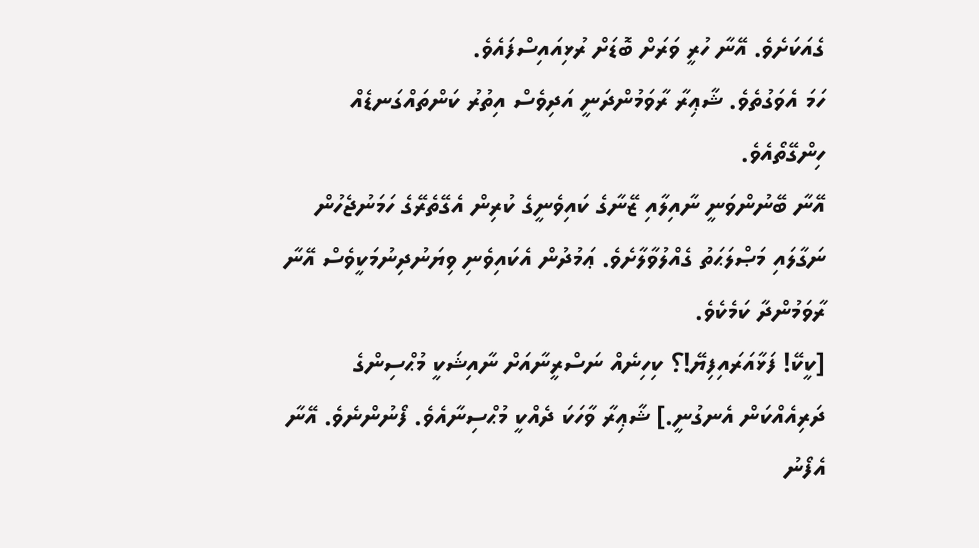ގެއަކަށެވެ. އޭނާ ހުރީ ވަރަށް ބޮޑަށް ރުޅިއައިސްފައެވެ.
ހަމަ އެވަގުތެވެ. ޝާޢިރާ ރާވަމުންދަނީ އަދިވެސް އިތުރު ކަންތައްގަނޑެއް ހިންގޭތޯއެވެ.
އޭނާ ބޭނުންވަނީ ނާއިލާއި ޒޭނާގެ ކައިވެނީގެ ކުރިން އެގޭތެރޭގެ ހަމަނުޖެހުން ނަގާލައި މަޞްލަޙަތު ގެއްލުވާލާށެވެ. ޢަމުދުން އެކައިވެނި ވިޔަނުދިނުމަކީވެސް އޭނާ ރާވަމުންދާ ކަމެކެވެ.
[ކީކޭ! ފަޅާއަރައިފިޔޭ!؟ ކިހިނެއް ނަސްރީނާއަށް ނާއިޝަކީ މުޙްސިންގެ ދަރިއެއްކަން އެނގުނީ.] ޝާޢިރާ ވާހަކަ ދެއްކީ މުޙްސިނާއެވެ. ފޯނުންނެވެ. އޭނާ އެފޯނު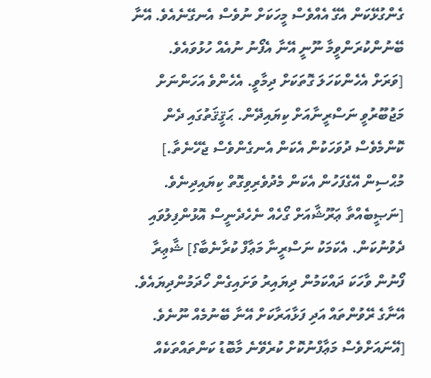ގެންގުޅޭކަން އެގޭ އެއްވެސް މީހަކަށް ނުވެސް އެނގޭނެއެވެ. އޭނާ ބޭނުންކުރަންވީމާ ނޫނީ އޭނާ އެފޯނު ނުއެއް ހުޅުވައެވެ.
[ވަރަށް އެހެންކަހަލަ ގޮތަކަށް ދިމާވީ. އެހެންވެ އަހަންނަށް މަޖުބޫރުވީ ނަސްރީނާއަށް ކިޔައިދޭން. ޙަޤީޤަތުގައި ދެން ކޮންމެވެސް ދުވަހަކުން އެކަން އެނގެންވެސް ޖެހޭނެތާ.] މުޙްސިން އޭގެފަހުން އެކަން މެދުވެރިވިގޮތް ކިޔައިދިނެވެ.
[ނަޞީބެއްތާ ޢަރޫޝާއަށް ގޯހެއް ނެހެދެނީސް އޮޅުންފިލުވައި ދެވުނުކަން. އެކަމަކު ނަސްރީނާ މަޢާފް ކުރާނެބާ؟] ޝާޢިރާ ފޯނުން ވާހަކަ ދައްކަމުން ދިޔައިރު ވަށައިގެން ހޯދަމުންދިޔައެވެ. އޭނާގެ ރޭވުންތައް އަދި ފަޅާއަރާކަށް އޭނާ ބޭނުމެއް ނޫނެވެ.
[އޭނައަށްވެސް މަޢާފްނުކޮށް ކުރެވޭނެ މާބޮޑު ކަންތައްތަކެއް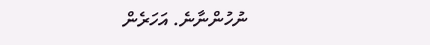ނުހުންނާނެ. އަހަރެން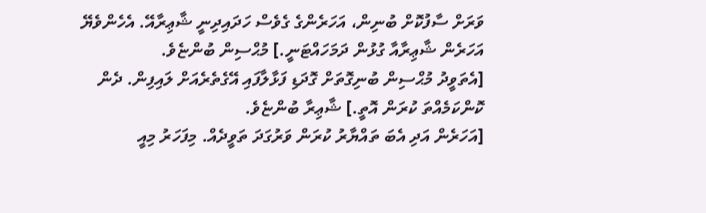ވަރަށް ސާފުކޮށް ބުނިން، އަހަރެންގެ ގެވެސް ހަދައިދިނީ ޝާޢިރާއޭ. އެހެންވެޔޭ އަހަރެން ޝާޢިރާއާ ގުޅުން ދަމަހައްޓަނީ.] މުޙްސިން ބުންޏެވެ.
[އެތަވީދު މުޙްސިން ބުނިގޮތަށް ގޮދަޑި ފަޅާލާފައި އޭގެތެރެއަށް ލައިފިން. ދެން ކޮންކަމެއްތަ ކުރަން އޮތީ.] ޝާޢިރާ ބުންޏެވެ.
[އަހަރެން އަދި އެބަ ތައްޔާރު ކުރަން ވަރުގަދަ ތަވީދެއް. މިފަހަރު މިއީ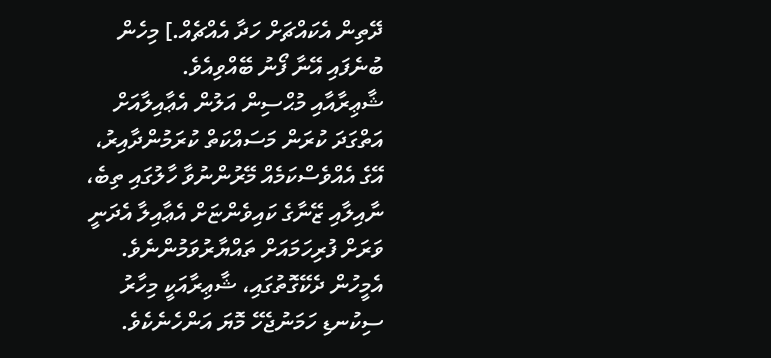ދޭތިން އެކައްޗަށް ހަދާ އެއްޗެއް.] މިހެން ބުނެފައި އޭނާ ފޯނު ބޭއްވިއެވެ.
ޝާޢިރާއާއި މުޙްސިން އަލުން އެޢާއިލާއަށް އަތްގަދަ ކުރަން މަސައްކަތް ކުރަމުންދާއިރު، އޭގެ އެއްވެސްކަމެއް މޭރުންނުވާ ހާލުގައި ތިބެ، ނާއިލާއި ޒޭނާގެ ކައިވެންޏަށް އެޢާއިލާ އެދަނީ ވަރަށް ފުރިހަމައަށް ތައްޔާރުވަމުންނެވެ. އެމީހުން ދެކޭގޮތުގައި، ޝާޢިރާއަކީ މިހާރު ސިކުނޑި ހަމަނުޖެހޭ މޮޔަ އަންހެނެކެވެ.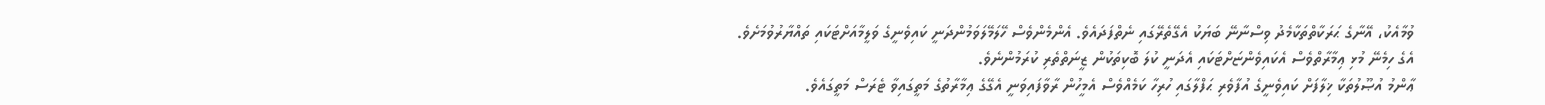ވުމާއެކު، އޭނާގެ ޙަރަކާތްތަކާމެދު ވިސްނާނޭ ބަޔަކު އެގޭތެރޭގައި ނެތްފަދައެވެ. އެންމެންވެސް ހޭލަމޭލަވަމުންދަނީ ކައިވެނީގެ ވަލީމާއަށްޓަކައި ތައްޔާރުވުމަށެވެ.
އެގެ ހިމެނޭ މުޅި ޢިމާރާތްވެސް އެކައިވެންޏަށްޓަކައި އެދަނީ ކުލަ ބޮކިތަކުން ޒީނަތްތެރި ކުރަމުންނެވެ.
ޢާންމު އުޞޫލުތަކާ ޚިލާފަށް ކައިވެނީގެ އުފާވެރި ޙަފްލާގައި ހުރިހާ ކަމެއްވެސް އެމީހުން ރާވާފައިވަނީ އެގޭގެ ޢިމާރާތުގެ މަތީގައިވާ ޓެރަސް މަތީގައެވެ.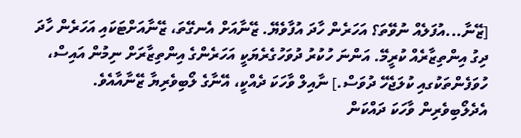[ޒޭނާ...އުފަލެއް ނުވޭތަ؟ އަހަރެން ހާދަ އުފާވެޔޭ. ޒޭނާއަށް އެނގޭތަ، ޒޭނާއަށްޓަކައި އަހަރެން ހާދަ ދިގު އިންތިޒާރެއް ކުރީމޭ. އަންނަ ހުކުރު ދުވަހުގެރެޔަކީ އަހަރެންގެ އިންތިޒާރަށް ނިމުން އައިސް، ހުވަފެންތަކުގއި ކުލަޖެހޭ ދުވަސް.] ނާއިލް ވާހަކަ ދެއްކީ، އޭނާގެ ލޯބިވެރިޔާ ޒޭނާއާއެވެ. އެދެލޯބިވެރިން ވާހަކަ ދައްކަން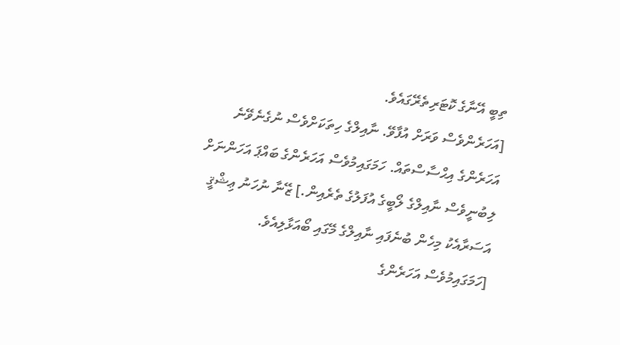ތިބީ އޭނާގެ ކޮޓަރިތެރޭގައެވެ.
[އަހަރެންވެސް ވަރަށް އުފާވޭ. ނާއިލްގެ ހިތަކަށްވެސް ނުގެނެވޭނެ އަހަރެންގެ އިޙްސާސްތައް. ހަމަގައިމުވެސް އަހަރެންގެ ބައްޕަ އަހަންނަށް ލިބުނީވެސް ނާއިލްގެ ލޯބީގެ އުފަލުގެ ތެރެއިން.] ޒޭނާ ނުހަނު ޢިޝްޤީ އަސަރާއެކު މިހެން ބުނެފައި ނާއިލްގެ މޭގައި ބޯއަޅާލިއެވެ.
[ހަމަގައިމުވެސް އަހަރެންގެ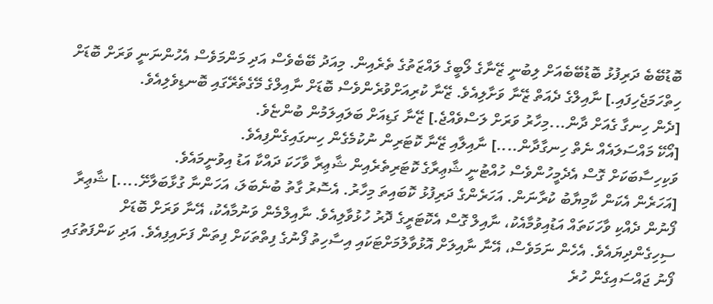ބޮޑުބޭބެ ދަރިފުޅު ބޮޑުބޭބެއަށް ލިބުނީ ޒޭނާގެ ލޯބީގެ ލައްޒަތުގެ ތެރެއިން. މިއަދު ބޭބެވެސް އަދި މަންމަވެސް އެހުންނަނީ ވަރަށް ބޮޑަށް ހިތްހަމަޖެހިފައި.] ނާއިލްގެ ދެއަތް ޒޭނާ ވަށާލިއެވެ. ޒޭނާ ކުރިއަށްވުރެންވެސް ބޮޑަށް ނާއިލްގެ މޭގެތެރޭގައި ބޮނޑިވެލިއެވެ.
[ދެން ހިނގާ ގެއަށް ދާން...މިހާރު ވަރަށް ލަސްވެއްޖެ.] ޒޭނާ ގަޑިއަށް ބަލައިލަމުން ބުންޏެވެ.
[އޯކޭ މައްސަލައެއް ނެތް ހިނގާދާން....] ނާއިލާއި ޒޭނާ ކޮޓަރިން ނުކުމެގެން ހިނގައިގެންފިއެވެ.
ވަކިހިސާބަކަށް ގޮސް އެދެމީހުންވެސް ހުއްޓުނީ ޝާޢިރާގެ ކޮޓަރިތެރެއިން ޝާޢިރާ ވާހަކަ ދައްކާ އަޑު އިވުނީމައެވެ.
[އަހަރެން އެކަން ކާމިޔާބު ކުރާނަން. އަހަރެންގެ ދަރިފުޅު ކޮބައިތަ މިހާރު. އެސޮރު ގާތު ބުނެބަލަ، އަހަންނާ ގުޅާބަލާށޭ....] ޝާޢިރާ ފޯނުން ދެއްކި ވާހަކަތައް އަޑުއިވުމާއެކު، ނާއިލް ގޮސް އެކޮޓަރީގެ ދޮރު ހުޅުވާލިއެވެ. ނާއިލްމެން ވަނުމާއެކު، އޭނާ ވަރަށް ބޮޑަށް ސިހިގެންދިޔައެވެ. އެހެން ނަމަވެސް، އޭނާ ނާއިލަށް އޮޅުވާލުމަށްޓަކައި އިސާހިތު ފޯނުގެ ފިތްތަކަށް ފިތަން ފަށައިފިއެވެ. އަދި ކަންފަތުގައި ފޯނު ޖައްސައިގެން ހުރެ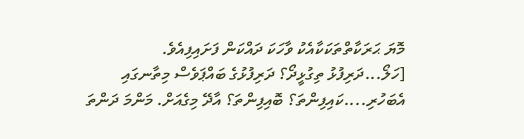މޮޔަ ޙަރަކާތްތަކަކާއެކު ވާހަކަ ދައްކަން ފަށައިފިއެވެ.
[ހަލޯ...ދަރިފުޅު ތިގުޅީދޯ؟ ދަރިފުޅުގެ ބައްޕަވެސް މިތާނގައި އެބަހުރި....ކައިފިންތަ؟ ބޮއިފިންތަ؟ އާދޭ މިގެއަށް. މަންމަ ދަންތަ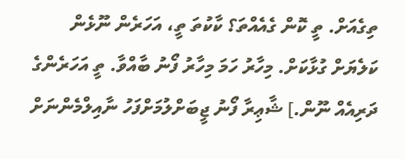ތިގެއަށް. ތީ ކޮން ގެއެއްތަ؟ ކާކުތަ ތީ، އަހަރެން ނޫޅެން ކަލެޔަށް ގުޅާކަށް. މިހާރު ހަމަ މިހާރު ފޯނު ބާއްވާ. ތީ އަހަރެންގެ ދަރިއެއް ނޫން.] ޝާޢިރާ ފޯނު ޖީބަށްލުމަށްފަހު ނާއިލްމެންނަށް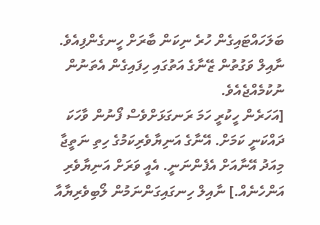ބަލަހައްޓައިގެން ހުރެ ނިކަން ބާރަށް ހީނގެންފިއެވެ. ނާއިލް ވަގުތުން ޒޭނާގެ އަތުގައި ހިފައިގެން އެތަނުން ނުކުމެއްޖެއެވެ.
[އަހަރެން ހީކުރީ ހަމަ ރަނގަޅަށްވެސް ފޯނުން ވާހަކަ ދައްކަނީ ކަމަށް. އޭނާގެ އަނިޔާވެރިކަމުގެ ހިތި ނަތީޖާ މިއަދު އޭނާއަށް އެފެންނަނީ. އެއީ ވަރަށް އަނިޔާވެރި އަންހެނެއް.] ނާއިލް ހިނގައިގަންނަމުން ލޯބިވެރިޔާއާ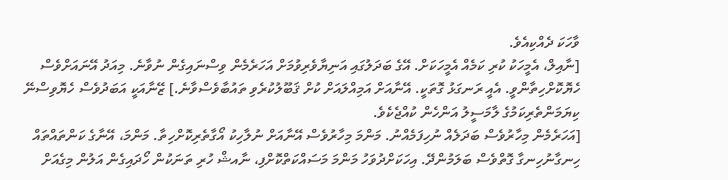ވާހަކަ ދެއްކިއެވެ.
[ނާއިލް، އެމީހަކު ކުރި ކަމެއް އެމީހަކަށް. އޭގެ ބަދަލުގައި އަނިޔާވެރިވުމަށް އަހަރެމެން ވިސްނައިގެން ނުވާނެ. މިއަދު އޭނައަށްވެސް ހެޔޮކޮށްހިތާންވީ. އެއީ ރަނގަޅު ގޮތަކީ. އޭނާއަށް އަމިއްލައަށް ކުށް ޤަބޫލުކުރެވި ތައުބާވެސްވާނެ.] ޒޭނާއަކީ އަބަދުވެސް ހެޔޮވިސްނޭ ކިޔަމަންތެރިކަމުގެ ލާމަސީލު އަންހެން ކުއްޖެކެވެ.
[އަހަރެމެން މިހާރުވެސް ބަދަލެއް ނުހިފަމެއްނު. މަންމަ މިހާރުވެސް އޭނާއަށް ނުލާހިކު އޯގާތެރިކޮށްހިތާ. މަންމަ، އޭނާގެ ކަންތައްތައް ހިނގާނުހިނގާ ގޮތްވެސް ބަލަމުންދޭ. އިހަކަށްދުވަހު މަންމަ މަސައްކަތްކޮށްފި، ނާއޝް ހުރި ތަނަކުން ހޯދައިގެން އަލުން މިގެއަށް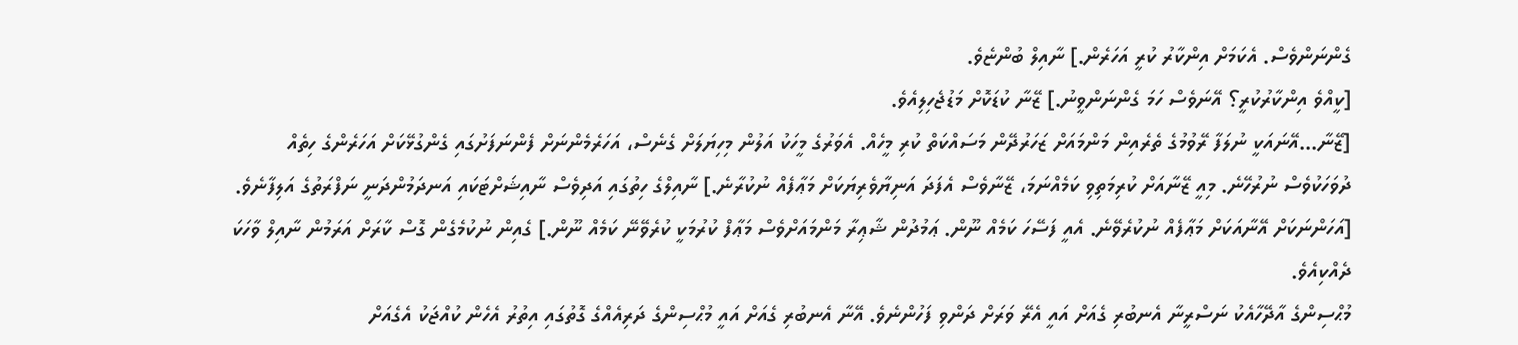ގެންނަންވެސް. އެކަމަށް އިންކާރު ކުރީ އަހަރެން.] ނާއިލް ބުންޏެވެ.
[ކީއްވެ އިންކާރުކުރީ؟ އޭނަވެސް ހަމަ ގެންނަންވީނު.] ޒޭނާ ކުޑަކޮށް މަޑުޖެހިލިއެވެ.
[ޒޭނާ...އޭނައަކީ ނުލަފާ ރޭވުމުގެ ތެރެއިން މަންމައަށް ޒަހަރުދޭން މަސައްކަތް ކުރި މީހެއް. އެވަރުގެ މީހަކު އަލުން މިހިޔަލަށް ގެނެސް، އަހަރެމެންނަށް ފެންނަފަށުގައި ގެންގުޅޭކަށް އަހަރެންގެ ހިތެއް ދުވަހަކުވެސް ނުރުހޭނެ. މިއީ ޒޭނާއަށް ކުރިމަތިވި ކަމެއްނަމަ، ޒޭނާވެސް އެފަދަ އަނިޔާވެރިޔަކަށް މަޢާފެއް ނުކުރާނެ.] ނާއިލްގެ ހިތުގައި އަދިވެސް ނާއިޝަށްޓަކައި އަނދަމުންދަނީ ނަފްރަތުގެ އަލިފާނެވެ.
[އަހަންނަކަށް އޭނާއަކަށް މަޢާފެއް ނުކުރެވޭނެ. އެއީ ފަސޭހަ ކަމެއް ނޫން. ޢަމުދުން ޝާޢިރާ މަންމައަށްވެސް މަޢާފް ކުރުމަކީ ކުރެވޭނޭ ކަމެއް ނޫން.] ގެއިން ނުކުމެގެން ގޮސް ކާރަށް އަރަމުން ނާއިލް ވާހަކަ ދެއްކިއެވެ.
މުޙްސިންގެ އާދޭހާއެކު ނަސްރީނާ އެނބުރި ގެއަށް އައީ އެރޭ ވަރަށް ދަންވި ފަހުންނެވެ. އޭނާ އެނބުރި ގެއަށް އައީ މުޙްސިންގެ ދަރިއެއްގެ ގޮތުގައި އިތުރު އެހެން ކުއްޖަކު އެގެއަށް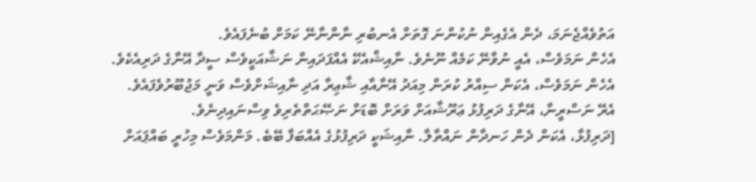އަތުވެއްޖެނަމަ، ދެން އެގެއިން ނުކުންނަ ގޮތަށް އެނބުރި ނާންނާނޭ ކަމަށް ބުނެފައެވެ.
އެހެން ނަމަވެސް، އެއީ ނުވާނޭ ކަމެއް ނޫނެވެ. ނާއިޝްއެކޭ އެއްފަދައިން ނަޝާއަކީވެސް ސީދާ އޭނާގެ ދަރިއެކެވެ.
އެހެން ނަމަވެސް، އެކަން ސިއްރު ކުރަން މިއަދު އޭނާއާއި ޝާޢިރާ އަދި ނާއިޝަށްވެސް ވަނީ މަޖުބޫރުވެފައެވެ.
އެރޭ ނަސްރީނާ، އޭނާގެ ދަރިފުޅު ޢަރޫޝާއަށް ވަރަށް ބޮޑަށް ނަޞޭޙަތްތެރިވެ ވިސްނައިދިނެވެ.
[ދަރިފުޅާ، އެކަން ދެން ހަނދާން ނައްތާލާ. ނާއިޝަކީ ދަރިފުޅުގެ އެއްބަފާ ބޭބެ. މަންމަވެސް މިހުރީ ބައްޕައަށް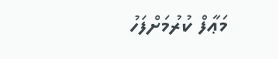މަޢާފް ކުރުމަށްފަހު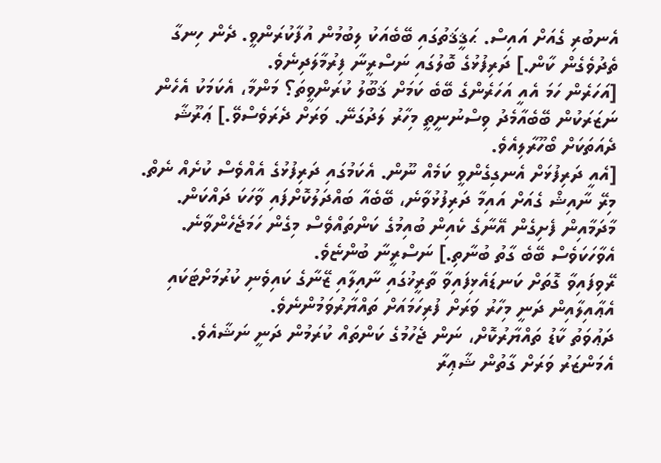އެނބުރި ގެއަށް އައިސް. ޙަޤީޤަތުގައި ބޭބެއަކު ލިބުމުން އުފާކުރަންވީ. ދެން ހިނގާ ތެދުވެގެން ކާން.] ދަރިފުޅުގެ ބޮލުގައި ނަސްރީނާ ފިރުމާލަދިނެވެ.
[އަހަރެން ހަމަ އެއީ އަހަރެންގެ ބޭބެ ކަމަށް ޤަބޫލު ކުރަންވީތަ؟ މަންމާ، އެކަމަކު އެހެން ނަޒަރަކުން ބޭބެއާމެދު ވިސްނުނީތީ މިހާރު ލަދުގަނޭ. ވަރަށް ދެރަވެސްވޭ.] ޢަރޫޝާ ދެއަތަކަށް ބޯހޫރާލިއެވެ.
[އެއީ ދަރިފުޅަށް އެނގިގެންވީ ކަމެއް ނޫން. އެކަމުގައި ދަރިފުޅުގެ އެއްވެސް ކުށެއް ނެތް. މިރޭ ނާއިޝް ގެއަށް އައިމާ ދަރިފުޅުވާނެ، ބޭބެއާ ބައްދަލުކޮށްފައި ވާހަކަ ދައްކަން. މާދަމާއިން ފެށިގެން އޭނާގެ ކެއިން ބުއިމުގެ ކަންތައްވެސް މިގެން ހަމަޖެހެންވާނެ. އެވާހަކަވެސް ބޭބެ ގާތު ބުނާތި.] ނަސްރީނާ ބުންޏެވެ.
ރޭވިފައިވާ ގޮތަށް ކަނޑައެޅިފައިވާ ތާރީޚުގައި ނާއިލާއި ޒޭނާގެ ކައިވެނި ކުރުމަށްޓަކައި އެޢާއިލާއިން ދަނީ މިހާރު ވަރަށް ފުރިހަމައަށް ތައްޔާރުވަމުންނެވެ.
ދަޢުވަތު ކާޑު ތައްޔާރުކޮށް، ނަން ޖެހުމުގެ ކަންތައް ކުރަމުން ދަނީ ނަޝާއެވެ. އެމަންޒަރު ވަރަށް ގާތުން ޝާޢިރާ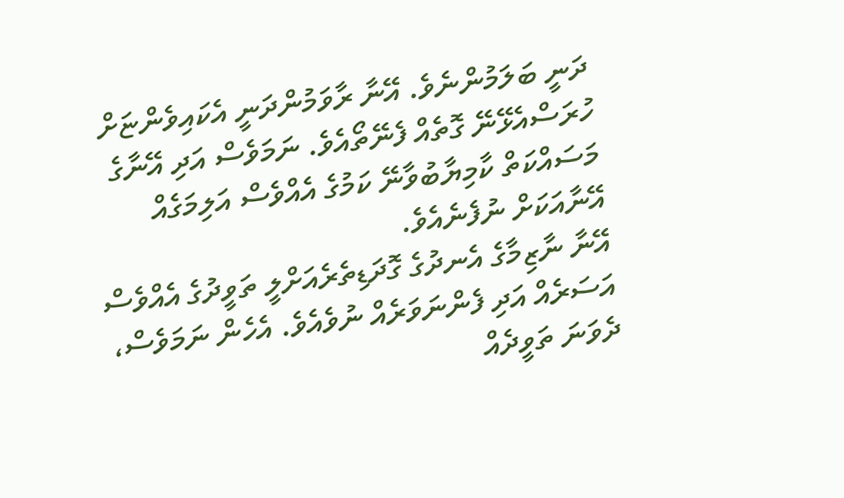ދަނީ ބަލަމުންނެވެ. އޭނާ ރާވަމުންދަނީ އެކައިވެންޏަށް ހުރަސްއެޅޭނޭ ގޮތެއް ފެނޭތޯއެވެ. ނަމަވެސް އަދި އޭނާގެ މަސައްކަތް ކާމިޔާބުވާނޭ ކަމުގެ އެއްވެސް އަލިމަގެއް އޭނާއަކަށް ނުފެނެއެވެ.
އޭނާ ނާޒިމާގެ އެނދުގެ ގޮދަޑިތެރެއަށްލީ ތަވީދުގެ އެއްވެސް އަސަރެއް އަދި ފެންނަވަރެއް ނުވެއެވެ. އެހެން ނަމަވެސް، ދެވަނަ ތަވީދެއް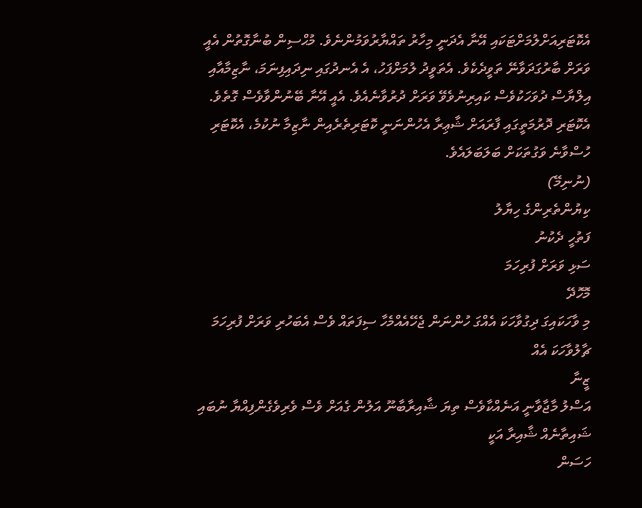އެކޮޓަރިއަށްލުމަށްޓަކައި އޭނާ އެދަނީ މިހާރު ތައްޔާރުވަމުންނެވެ. މުޙްސިން ބުނާގޮތުން އެއީ ވަރަށް ބާރުގަދަވާނޭ ތަވީދެކެވެ. އެތަވީދު ލުމަށްފަހު، އެ އެނދުގައި ނިދައިފިނަމަ، ނާޒިމާއާއި އިލްޔާސް ދުވަހަކުވެސް ކައިރިނުވެވޭ ވަރަށް ދުރުވާނެއެވެ. އެއީ އޭނާ ބޭނުންވާވެސް ގޮތެވެ.
އެކޮޓަރި ދޮރުމަތީގައި ފާރައަށް ޝާޢިރާ އެހުންނަނީ ކޮޓަރިތެރެއިން ނާޒިމާ ނުކުމެ، އެކޮޓަރި ހުސްވާނެ ވަގުތަކަށް ބަލަބަލައެވެ.
(ނުނިމޭ)
ކިޔުންތެރިންގެ ހިޔާލު
ފަތުހީ ދެކުނު
ސަޅި ވަރަށް ފުރިހަމަ
މޮހޮދޭ
މި ވާހަކައިގަ ދިގުވާހަކަ އެއްގަ ހުންނަން ޖެހޭއެއްމެހާ ސިފަތައް ވެސް އެބަހުރި ވަރަށް ފުރިހަމަ ޗާލުވާހަކަ އެއް
ޒީނާ
އަސްލު މާޖާވާނީ އަނެއްކާވެސް ތިޔަ ޝާއިރާބާނޫ އަލުން ގެއަށް ވެސް ވެރިވެގެންފިއްޔާ ނުބައި ޝައިތާނެއް ޝާއިރާ އަކީ
ހަސަން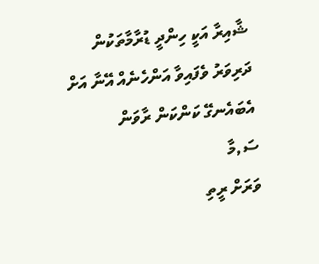ޝާއިރާ އަކީ ހިންދީ ޑުރާމާތަކުން ދަރިވަރު ވެފައިވާ އަންހެނެއް އޭނާ އަށް އެބައެނގޭ ކަންކަން ރާވަން
ސަ,މާ
ވަރަށް ރީތި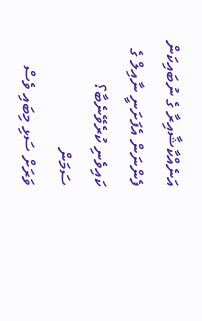އަނެއްކާޝާއިރާ ގެ ނުބައިކަން ފެންނަން އެފަށަނީ ނާއިލް ގެ ކައިވެނި ކުރެވޭނެބާ؟
ސަމަން
ވަރަށް ސަޅި މިބައި ވެސް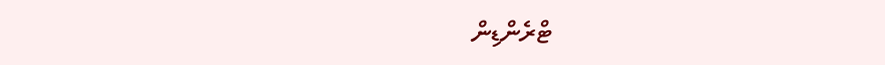ޓްރެންޑިން